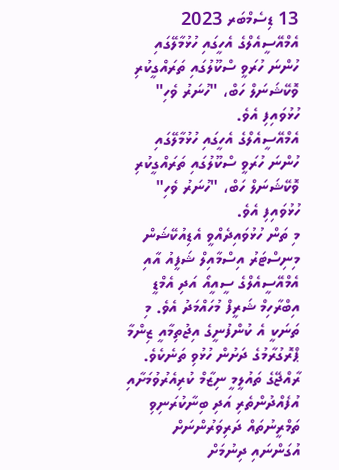13 ޑިސެމްބަރ 2023
އެމްއޭސީއެލްގެ އެހީގައި ހުޅުމާލޭގައި ހުންނަ ހުރަވީ ސްކޫލުގައި ތަރައްގީކުރި ވޮކޭޝަނަލް ހަބް، "ހުނަރު ވެހި" ހުޅުވައިފި އެވެ.
އެމްއޭސީއެލްގެ އެހީގައި ހުޅުމާލޭގައި ހުންނަ ހުރަވީ ސްކޫލުގައި ތަރައްގީކުރި ވޮކޭޝަނަލް ހަބް، "ހުނަރު ވެހި" ހުޅުވައިފި އެވެ.
މި ތަން ހުޅުވައިދެއްވީ އެޑިއުކޭޝަން މިނިސްޓަރު އިސްމާއިލް ޝަފީއު އާއި އެމްއޭސީއެލްގެ ސީއީއޯ އަދި އެމްޑީ އިބްރާހިމް ޝަރީފް މުހައްމަދު އެވެ. މި ތަނަކީ އެ ކުންފުނީގެ އިޖުތިމާއީ ޒިންމާ ޕްރޮގުރާމުގެ ދަށުން ހުޅުވި ތަނެކެވެ.
ރާއްޖޭގެ ތައުލީމީ ނިޒާމް ކުރިއެރުވުމަށާއި އުފެއްދުންތެރި އަދި ބިނާކުރަނިވި ތަމްރީނުތައް ދަރިވަރުންނަށް އުގަންނައި ދިނުމަށް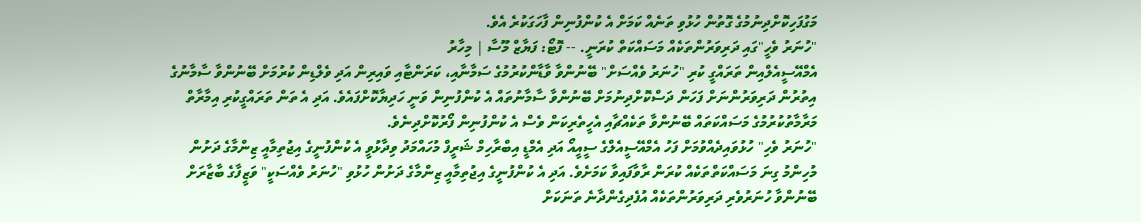މަގުފަހިކޮށްދިނުމުގެ ގޮތުން ހުޅުވި ތަނެއް ކަމަށް އެ ކުންފުނިން ފާހަގަކުރެ އެވެ.
"ހުނަރު ވެހީ"ގައި ދަރިވަރުންތަކެއް މަސައްކަތް ކުރަނީ. -- ފޮޓޯ: ފަޔާޒް މޫސާ | މިހާރު
އެމްއޭސީއެލްއިން ތަރައްގީ ކުރި "ހުނަރު ވެއްސަށް" ބޭނުންވާ ވާޑާންކުރުމުގެ ސަމާނާއި، ކަރަންޓާއި ވައިރިން އަދި ވެލްޑިން ކުރުމަށް ބޭނުންވާ ސާމާނުގެ އިތުރުން ދަރިވަރުންނަށް ފަހަން ދަސްކޮށްދިނުމަށް ބޭނުންވާ ސާމާނުތައް އެ ކުންފުނިން ވަނީ ހަދިޔާކޮށްފައެވެ. އަދި އެ ތަން ތަރައްގީކުރި އިމާރާތް މަރާމާތުކުރުމުގެ މަސައްކަތައް ބޭނުންވާ ތަކެއްޗާއި އެހީތެރިކަން ވެސް އެ ކުންފުނިން ފޯރުކޮށްދިނެވެ.
"ހުނަރު ވެހި" ހުޅުވައިދެއްވުމަށް ފަހު އެމްއޭސީއެލްގެ ސީއީއޯ އަދި އެމްޑީ އިބްރާހިމް ޝަރީފް މުހައްމަދު ވިދާޅުވީ އެ ކުންފުނީގެ އިޖުތިމާއީ ޒިންމާގެ ދަށުން މުހިންމު ގިނަ މަސައްކަތްތަކެއް ކުރަން ރާވާފައިވާ ކަމަށެވެ. އަދި އެ ކުންފުނީގެ އިޖުތިމާއީ ޒިންމާގެ ދަށުން ހުޅުވި "ހުނަރު ވެއްސަކީ" ވަޒީފާގެ ބާޒާރަށް ބޭނުންވާ ހުނަރުވެރި ދަރިވަރުންތަކެއް އުފެދިގެންދާނެ ތަނަކަށް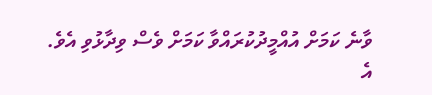ވާނެ ކަމަށް އުއްމީދުކުރައްވާ ކަމަށް ވެސް ވިދާޅުވި އެވެ.
އެ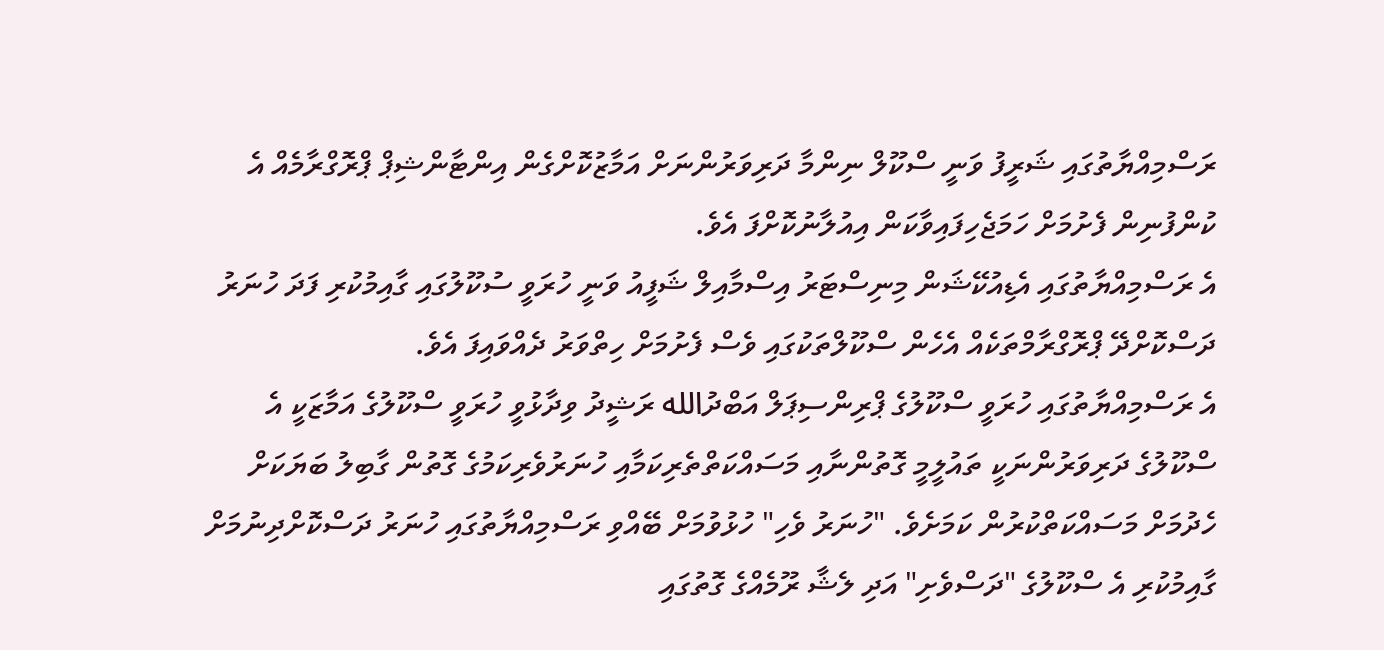ރަސްމިއްޔާތުގައި ޝަރީފު ވަނީ ސްކޫލް ނިންމާ ދަރިވަރުންނަށް އަމާޒުކޮށްގެން އިންޓާންޝިޕް ޕްރޮގްރާމެއް އެ ކުންފުނިން ފެށުމަށް ހަމަޖެހިފައިވާކަން އިއުލާނުކޮށްފަ އެވެ.
އެ ރަސްމިއްޔާތުގައި އެޑިއުކޭޝަން މިނިސްޓަރު އިސްމާއިލް ޝަފީއު ވަނީ ހުރަވީ ސުކޫލުގައި ގާއިމުކުރި ފަދަ ހުނަރު ދަސްކޮށްދޭ ޕްރޮގްރާމްތަކެއް އެހެން ސްކޫލްތަކުގައި ވެސް ފެށުމަށް ހިތްވަރު ދެއްވައިފަ އެވެ.
އެ ރަސްމިއްޔާތުގައި ހުރަވީ ސްކޫލުގެ ޕްރިންސިޕަލް އަބްދުالله ރަޝީދު ވިދާޅުވީ ހުރަވީ ސްކޫލުގެ އަމާޒަކީ އެ ސްކޫލުގެ ދަރިވަރުންނަކީ ތައުލީމީ ގޮތުންނާއި މަސައްކަތްތެރިކަމާއި ހުނަރުވެރިކަމުގެ ގޮތުން ގާބިލު ބަޔަކަށް ހެދުމަށް މަސައްކަތްކުރުން ކަމަށެވެ. "ހުނަރު ވެހި" ހުޅުވުމަށް ބޭއްވި ރަސްމިއްޔާތުގައި ހުނަރު ދަސްކޮށްދިނުމަށް ގާއިމުކުރި އެ ސްކޫލުގެ "ދަސްވެށި" އަދި ލެޝާ ރޫމެއްގެ ގޮތުގައި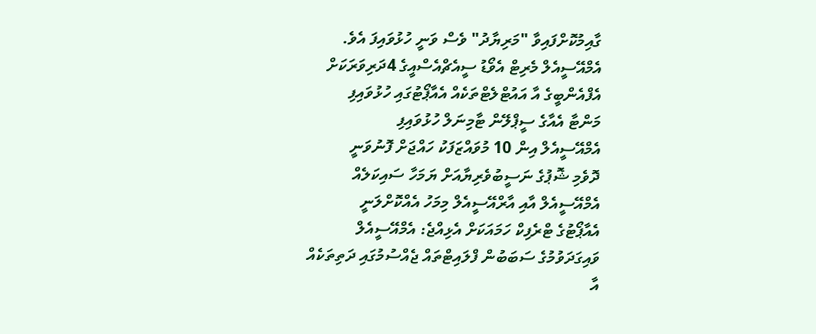ގާއިމުކޮށްފައިވާ "މަރިޔާދު" ވެސް ވަނީ ހުޅުވައިފަ އެވެ.
އެމްއޭސީއެލް މެރިޓް އެވޯޑު ސީއެޗްއެސްއީގެ 4ދަރިވަރަކަށް
އެފްއެންބީގެ އާ އައުޓްލެޓްތަކެއް އެއާޕޯޓުގައި ހުޅުވައިފި
މަންޓާ އެއާގެ ސީޕްލޭން ޓާމިނަލް ހުޅުވައިފި
އެމްއޭސީއެލް އިން 10 މުވައްޒަފަކު ހައްޖަށް ފޮނުވަނީ
ދޮވެމި ޝޮޕުގެ ނަސީބުވެރިޔާއަށް ޔަމަހާ ސައިކަލެއް
އެމްއޭސީއެލް އާއި އާރްއޭސީއެލް މިމަހު އެއްކޮށްލަނީ
އެއާޕޯޓުގެ ޓްރެފިކް ހަމައަކަށް އެޅިއްޖެ: އެމްއޭސީއެލް
ވައިގަދަވުމުގެ ސަބަބުން ފްލައިޓްތައް ޖެއްސުމުގައި ދަތިތަކެއް
އާ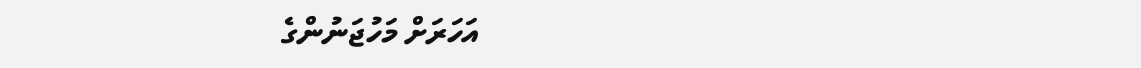އަހަރަށް މަހުޖަނުންގެ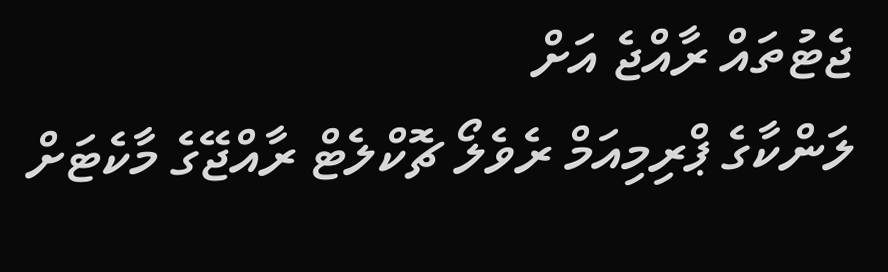ޖެޓުތައް ރާއްޖެ އަށް
ލަންކާގެ ޕްރިމިއަމް ރެވެލޯ ޗޮކްލެޓް ރާއްޖޭގެ މާކެޓަށް